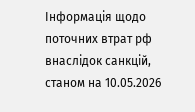Інформація щодо поточних втрат рф внаслідок санкцій, станом на 10.05.2026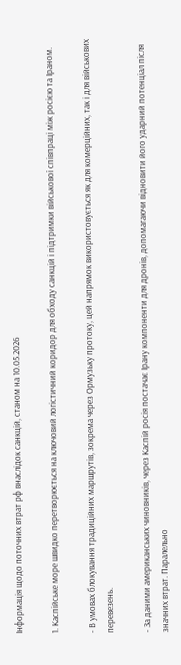Інформація щодо поточних втрат рф внаслідок санкцій, станом на 10.05.2026

1. Каспійське море швидко перетворюється на ключовий логістичний коридор для обходу санкцій і підтримки військової співпраці між росією та Іраном.

- В умовах блокування традиційних маршрутів, зокрема через Ормузьку протоку, цей напрямок використовується як для комерційних, так і для військових перевезень.

- За даними американських чиновників, через Каспій росія постачає Ірану компоненти для дронів, допомагаючи відновити його ударний потенціал після значних втрат. Паралельно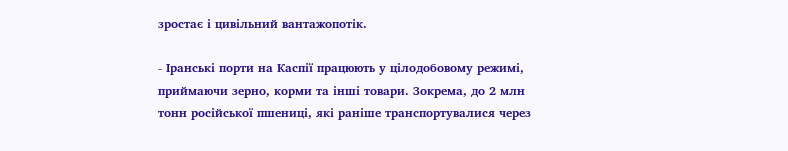зростає і цивільний вантажопотік.

- Іранські порти на Каспії працюють у цілодобовому режимі, приймаючи зерно, корми та інші товари. Зокрема, до 2 млн тонн російської пшениці, які раніше транспортувалися через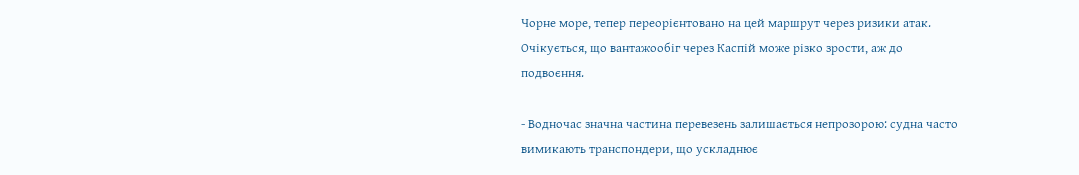Чорне море, тепер переорієнтовано на цей маршрут через ризики атак. Очікується, що вантажообіг через Каспій може різко зрости, аж до подвоєння.

- Водночас значна частина перевезень залишається непрозорою: судна часто вимикають транспондери, що ускладнює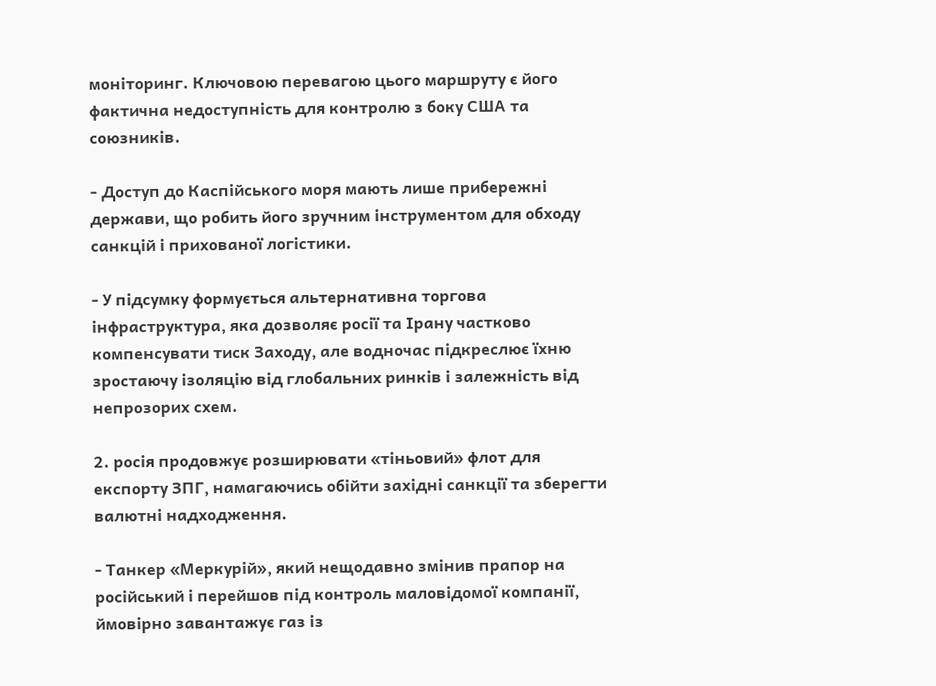моніторинг. Ключовою перевагою цього маршруту є його фактична недоступність для контролю з боку США та союзників.

- Доступ до Каспійського моря мають лише прибережні держави, що робить його зручним інструментом для обходу санкцій і прихованої логістики.

- У підсумку формується альтернативна торгова інфраструктура, яка дозволяє росії та Ірану частково компенсувати тиск Заходу, але водночас підкреслює їхню зростаючу ізоляцію від глобальних ринків і залежність від непрозорих схем.

2. росія продовжує розширювати «тіньовий» флот для експорту ЗПГ, намагаючись обійти західні санкції та зберегти валютні надходження.

- Танкер «Меркурій», який нещодавно змінив прапор на російський і перейшов під контроль маловідомої компанії, ймовірно завантажує газ із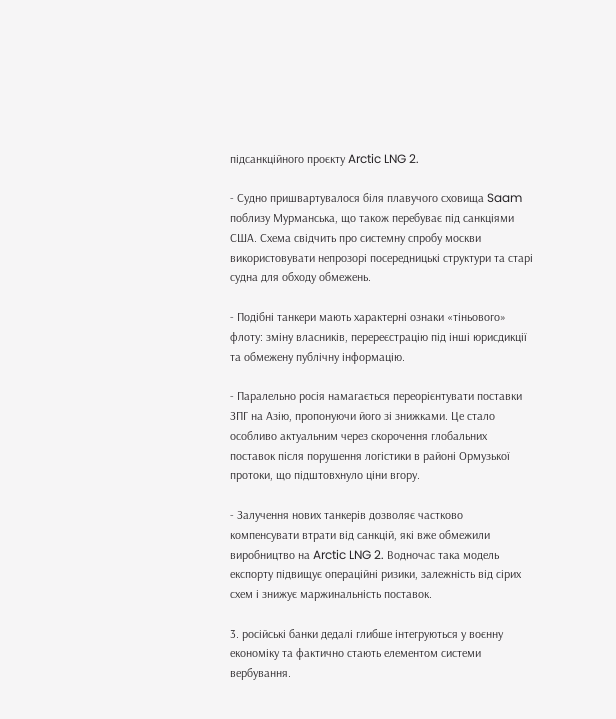підсанкційного проєкту Arctic LNG 2.

- Судно пришвартувалося біля плавучого сховища Saam поблизу Мурманська, що також перебуває під санкціями США. Схема свідчить про системну спробу москви використовувати непрозорі посередницькі структури та старі судна для обходу обмежень.

- Подібні танкери мають характерні ознаки «тіньового» флоту: зміну власників, перереєстрацію під інші юрисдикції та обмежену публічну інформацію.

- Паралельно росія намагається переорієнтувати поставки ЗПГ на Азію, пропонуючи його зі знижками. Це стало особливо актуальним через скорочення глобальних поставок після порушення логістики в районі Ормузької протоки, що підштовхнуло ціни вгору.

- Залучення нових танкерів дозволяє частково компенсувати втрати від санкцій, які вже обмежили виробництво на Arctic LNG 2. Водночас така модель експорту підвищує операційні ризики, залежність від сірих схем і знижує маржинальність поставок.

3. російські банки дедалі глибше інтегруються у воєнну економіку та фактично стають елементом системи вербування.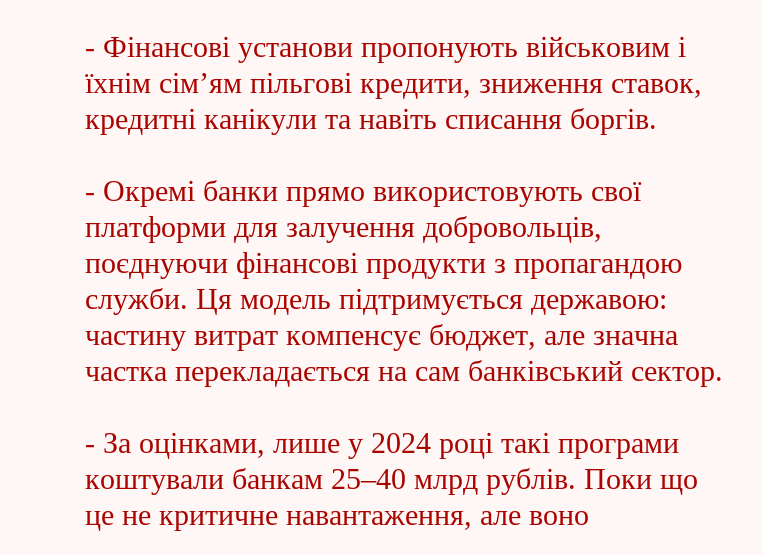- Фінансові установи пропонують військовим і їхнім сім’ям пільгові кредити, зниження ставок, кредитні канікули та навіть списання боргів.

- Окремі банки прямо використовують свої платформи для залучення добровольців, поєднуючи фінансові продукти з пропагандою служби. Ця модель підтримується державою: частину витрат компенсує бюджет, але значна частка перекладається на сам банківський сектор.

- За оцінками, лише у 2024 році такі програми коштували банкам 25–40 млрд рублів. Поки що це не критичне навантаження, але воно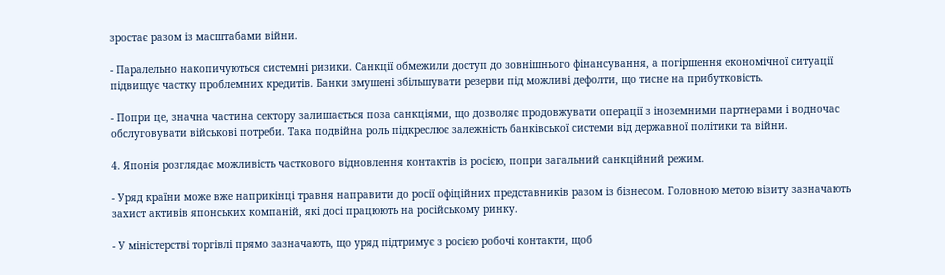зростає разом із масштабами війни.

- Паралельно накопичуються системні ризики. Санкції обмежили доступ до зовнішнього фінансування, а погіршення економічної ситуації підвищує частку проблемних кредитів. Банки змушені збільшувати резерви під можливі дефолти, що тисне на прибутковість.

- Попри це, значна частина сектору залишається поза санкціями, що дозволяє продовжувати операції з іноземними партнерами і водночас обслуговувати військові потреби. Така подвійна роль підкреслює залежність банківської системи від державної політики та війни.

4. Японія розглядає можливість часткового відновлення контактів із росією, попри загальний санкційний режим.

- Уряд країни може вже наприкінці травня направити до росії офіційних представників разом із бізнесом. Головною метою візиту зазначають захист активів японських компаній, які досі працюють на російському ринку.

- У міністерстві торгівлі прямо зазначають, що уряд підтримує з росією робочі контакти, щоб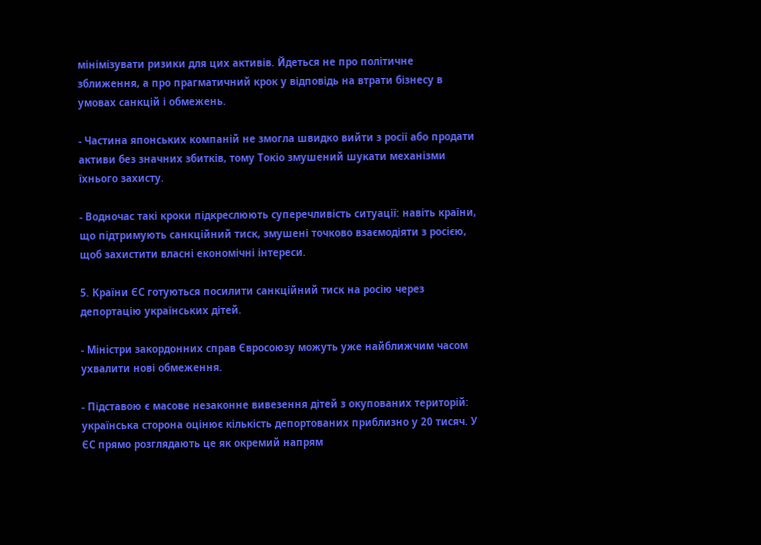мінімізувати ризики для цих активів. Йдеться не про політичне зближення, а про прагматичний крок у відповідь на втрати бізнесу в умовах санкцій і обмежень.

- Частина японських компаній не змогла швидко вийти з росії або продати активи без значних збитків, тому Токіо змушений шукати механізми їхнього захисту.

- Водночас такі кроки підкреслюють суперечливість ситуації: навіть країни, що підтримують санкційний тиск, змушені точково взаємодіяти з росією, щоб захистити власні економічні інтереси.

5. Країни ЄС готуються посилити санкційний тиск на росію через депортацію українських дітей.

- Міністри закордонних справ Євросоюзу можуть уже найближчим часом ухвалити нові обмеження.

- Підставою є масове незаконне вивезення дітей з окупованих територій: українська сторона оцінює кількість депортованих приблизно у 20 тисяч. У ЄС прямо розглядають це як окремий напрям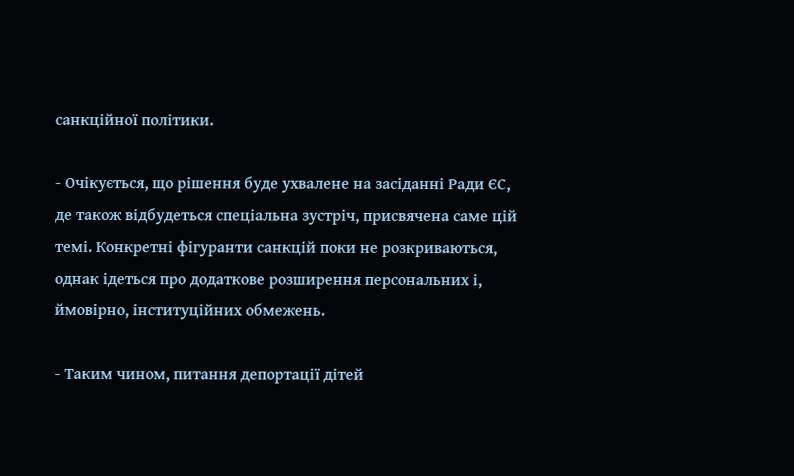санкційної політики.

- Очікується, що рішення буде ухвалене на засіданні Ради ЄС, де також відбудеться спеціальна зустріч, присвячена саме цій темі. Конкретні фігуранти санкцій поки не розкриваються, однак ідеться про додаткове розширення персональних і, ймовірно, інституційних обмежень.

- Таким чином, питання депортації дітей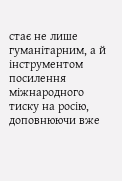стає не лише гуманітарним, а й інструментом посилення міжнародного тиску на росію, доповнюючи вже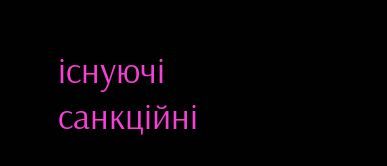існуючі санкційні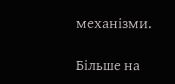механізми.

Більше на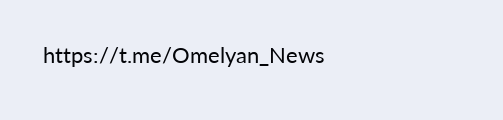https://t.me/Omelyan_News